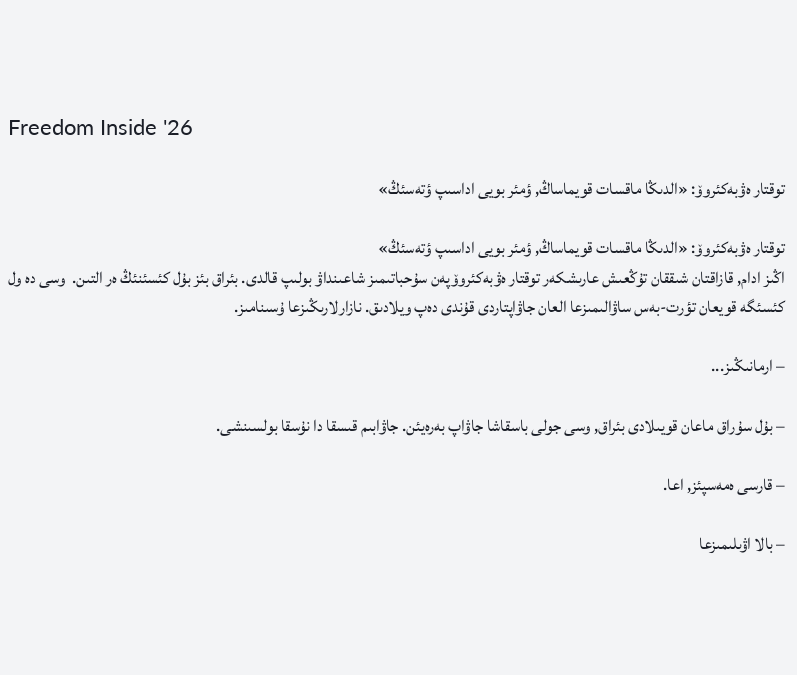Freedom Inside '26

توقتار ەۋبەكئروۆ: «الدىڭا ماقسات قويماساڭ, ؤمئر بويى اداسىپ ؤتەسئڭ»

توقتار ەۋبەكئروۆ: «الدىڭا ماقسات قويماساڭ, ؤمئر بويى اداسىپ ؤتەسئڭ»
اڭىز ادام, قازاقتان شىققان تۇڭعىش عارىشكەر توقتار ەۋبەكئروۆپەن سۇحباتىمىز شاعىنداۋ بولىپ قالدى. بئراق بئز بۇل كئسئنئڭ ەر التىن.  وسى دە ول كئسئگە قويعان تؤرت-بەس ساۋالىمىزعا العان جاۋاپتاردى قۇندى دەپ ويلادىق. نازارلارىڭىزعا ۇسىنامىز.

– ارمانىڭىز...

– بۇل سۇراق ماعان قويىلادى بئراق, وسى جولى باسقاشا جاۋاپ بەرەيئن. جاۋابىم قىسقا دا نۇسقا بولسىنشى.

– قارسى ەمەسپئز, اعا.

– بالا اۋىلىمىزعا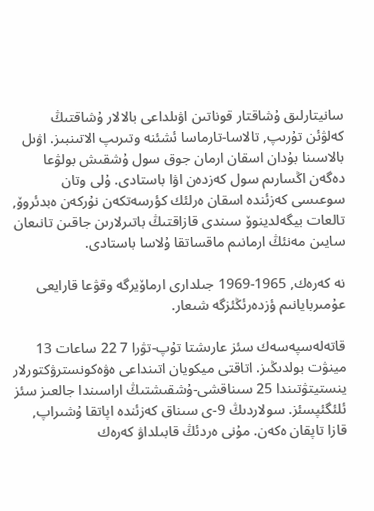سانيتارلىق ۇشاقتار قوناتىن اۋىلداعى بالالار ۇشاقتىڭ كەلۋئن تۇرىپ, تالاسا-تارماسا ئشئنە وتىرىپ الاتىنبىز. اۋىل بالاسىنا بۇدان اسقان ارمان جوق سول ۇشقىش بولۋعا دەگەن اڭسارىم سول كەزدەن اۋا باستادى. ۇلى وتان سوعىسى كەزئندە اسقان ەرلئك كؤرسەتكەن نۇركەن ەبدئروۆ, تالعات بيگەلدينوۆ سىندى قازاقتىڭ باتىرلارىن جاقىن تانىعان سايىن مەنئڭ ارمانىم ماقساتقا ۇلاسا باستادى.

نە كەرەك, 1965-1969 جىلدارى ارماۆيرگە وقۋعا قارايعى عۇمىربايانىم ؤزدەرئڭئزگە شىعار.

قاتەلەسپەسەك سئز عارىشتا تۇپ-تۋرا 7 22 ساعات 13 مينۋت بولدىڭىز. اتاقتى ميكويان اتىنداعى ەۋەكونسترۋكتورلار ينستيتۋتىندا 25 سىناقشى-ۇشقىشتىڭ اراسىندا جالعىز سئز ئلئگئپسئز. سولاردىڭ 9-ى سىناق كەزئندە اپاتقا ۇشىراپ, قازا تاپقان ەكەن. مۇنى ەردئڭ قابىلداۋ كەرەك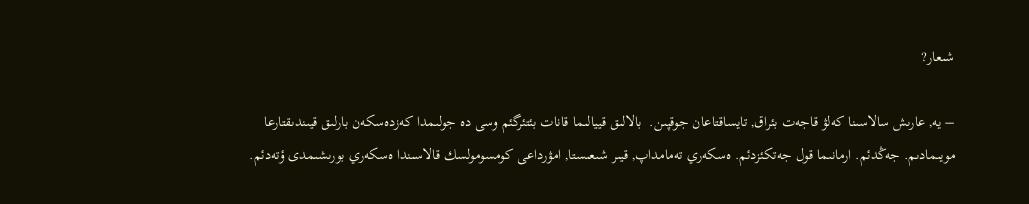شىعار?

– يە, عارىش سالاسىنا كەلۋ قاجەت بئراق, تايساقتاعان جوقپىن.  بالالىق قييالىما قانات بئتئرگئم وسى دە جولىمدا كەزدەسكەن بارلىق قيىندىقتارعا مويىمادىم. جەڭدئم. ارمانىما قول جەتكئزدئم. ەسكەري تەمامداپ, قيىر شىعىستا, امۋرداعى كومسومولسك قالاسىندا ەسكەري بورىشىمدى ؤتەدئم.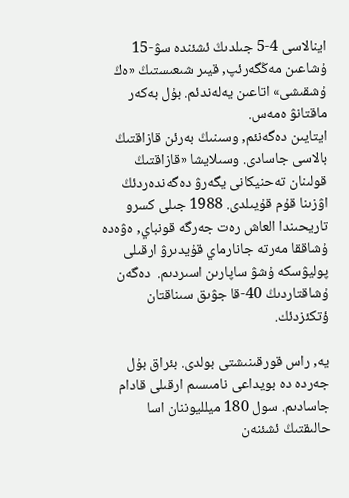اينالاسى 4-5 جىلدىڭ ئشئندە سۋ-15 ۇشاعىن مەڭگەرئپ, قيىر شىعىستىڭ «ەڭ ۇشقىشى» اتاعىن يەلەندئم. بۇل بەكەر ماقتانۋ ەمەس.
ايتايىن دەگەنئم, وسىنىڭ بەرئن قازاقتىڭ بالاسى جاسادى. وسىلايشا «قازاقتىڭ قولىنان تەحنيكانى يگەرۋ دەگەندەردئڭ اۋزىنا قۇم قۇيىلدى. 1988 جىلى كسرو تاريحىندا العاش رەت جەرگە قونباي, ەۋەدە ۇشاققا مەرتە جانارماي قۇيدىرۋ ارقىلى پوليۋسكە ۇشۋ ساپارىن اسىردىم.  دەگەن ۇشاقتاردىڭ 40-قا جۋىق سىناقتان ؤتكئزدئك.

يە, راس قورقىنىشتى بولدى. بئراق بۇل جەردە دە بويداعى نامىسىم ارقىلى قادام جاسادىم. سول 180 ميلليوننان اسا حالىقتىڭ ئشئنەن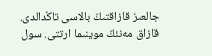جالعىز قازاقتىڭ بالاسى تاڭدالدى. قازاق مەنئڭ موينىما ارتتى. سول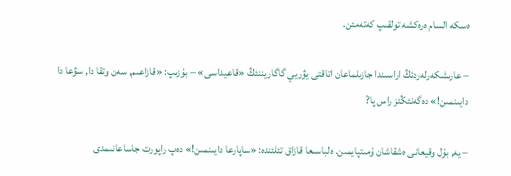ەسكە السام ەرەكشە تولقىپ كەتەمئن.

– عارىشكەرلەردئڭ اراسىندا جازىلماعان اتاقتى يۋريي گاگاريننئڭ «قاعيداسى» – بۇزىپ: «قازاعىم, سەن وتقا دا, سۋعا دا دايىنمىن!» دەگەنئڭئز راس پا?

– يە, بۇل وقيعانى ەشقاشان ۇمىتپايمىن. ەلباسىعا قازاق تئلئندە: «ساپارعا دايىنمىن!» دەپ راپورت جاساعانىمدى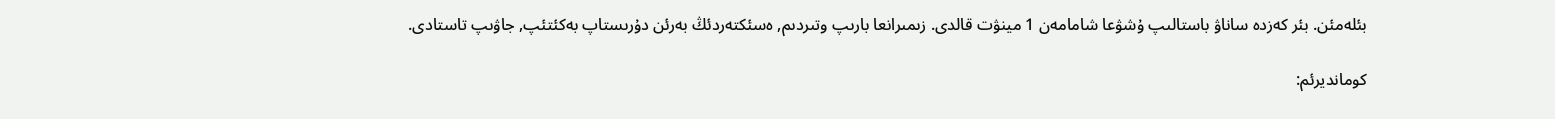بئلەمئن. بئر كەزدە ساناۋ باستالىپ ۇشۋعا شامامەن 1 مينۋت قالدى. زىمىرانعا بارىپ وتىردىم, ەسئكتەردئڭ بەرئن دۇرىستاپ بەكئتئپ, جاۋىپ تاستادى.

كومانديرئم: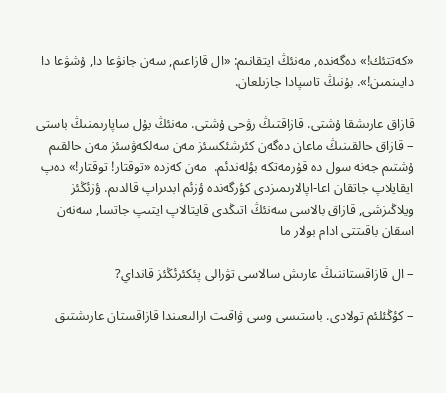«كەتتئك!» دەگەندە, مەنئڭ ايتقانىم: «ال قازاعىم, سەن جانۋعا دا, ۇشۋعا دا دايىنمىن!». بۇنىڭ تاسپادا جازىلعان.

قازاق عارىشقا ۇشتى. قازاقتىڭ رۋحى ۇشتى. مەنئڭ بۇل ساپارىمنىڭ باستى – قازاق حالقىنىڭ ماعان دەگەن كئرشئكسئز مەن سەلكەۋسئز مەن حالقىم ۇشتىم جەنە سول دە قۇرمەتكە بؤلەندئم.  مەن كەزدە «توقتار! توقتار!» دەپ ايقايلاپ جاتقان اعا-اپالارىمىزدى كؤرگەندە ؤزئم ابدىراپ قالدىم. ؤزئڭئز ويلاڭىزشى, قازاق بالاسى سەنئڭ اتىڭدى قايتالاپ ايتىپ جاتسا, سەنەن اسقان باقىتتى ادام بولار ما

– ال قازاقستاننىڭ عارىش سالاسى تۋرالى پئكئرئڭئز قانداي?

– كؤڭئلئم تولادى. باستىسى وسى ۋاقىت ارالىعىندا قازاقستان عارىشتىق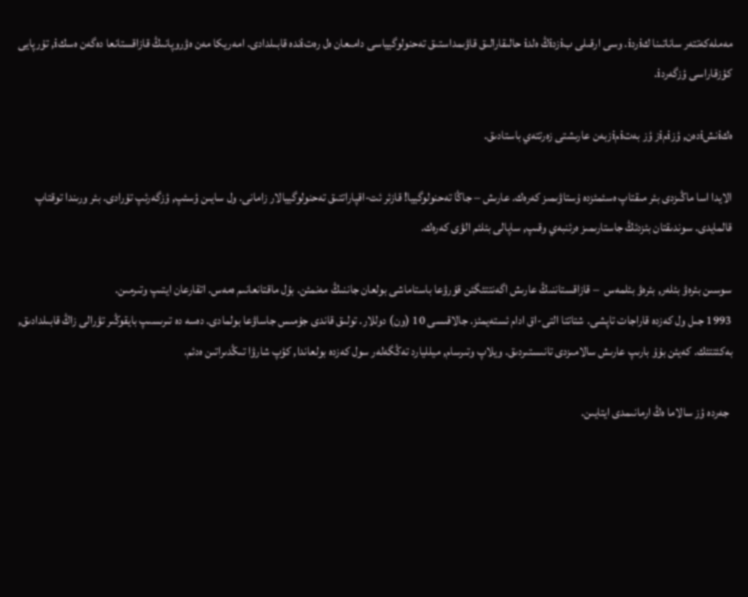مەملەكەتتەر ساناتىنا كiردi. وسى ارقىلى بiزدiڭ ەلدi حالىقارالىق قاۋىمداستىق تەحنولوگيياسى دامىعان ەل رەتiندە قابىلدادى. امەريكا مەن ەۋروپانىڭ قازاقستانعا دەگەن ەسكi, تۇرپايى كؤزقاراسى ؤزگەردi.

ەكiنشiدەن, ؤزiمiز ؤز بەتiمiزبەن عارىشتى زەرتتەي باستادىق.

الايدا اسا ماڭىزدى بئر مىقتاپ ەسئمئزدە ۇستاۋىمىز كەرەك. عارىش – جاڭا تەحنولوگييا! قازئر ئت-اقپاراتتىق تەحنولوگييالار زامانى. ول سايىن ؤسئپ, ؤزگەرئپ تۇرادى. بئر ورىندا توقتاپ قالمايدى. سوندىقتان بئزدئڭ جاستارىمىز ەرئنبەي وقىپ, ساپالى بئلئم الۋى كەرەك.

سوسىن بئرەۋ بئلەر, بئرەۋ بئلمەس  – قازاقستاننىڭ عارىش اگەنتتئگئن قۇرۋعا باستاماشى بولعان جاننىڭ مەنمئن. بۇل ماقتانعانىم ەمەس. اتقارعان ايتىپ وتىرمىن.
1993 جىل ول كەزدە قاراجات تاپشى. شتاتتا التى-اق ادام ئستەيمئز. جالاقىسى 10 (ون) دوللار. تولىق قاندى جۇمىس جاساۋعا بولمادى. دەسە دە تىرىسىپ بايقوڭىر تۋرالى زاڭ قابىلدادىق, بەكئتتئك. كەيئن بۇۇ بارىپ عارىش سالامىزدى تانىستىردىق. ويلاپ وتىرسام, ميلليارد تەڭگەلەر سول كەزدە بولعاندا, كؤپ شارۋا تىڭدىراتىن ەدئم.

 جەردە ؤز سالاما ەڭ ارمانىمدى ايتايىن.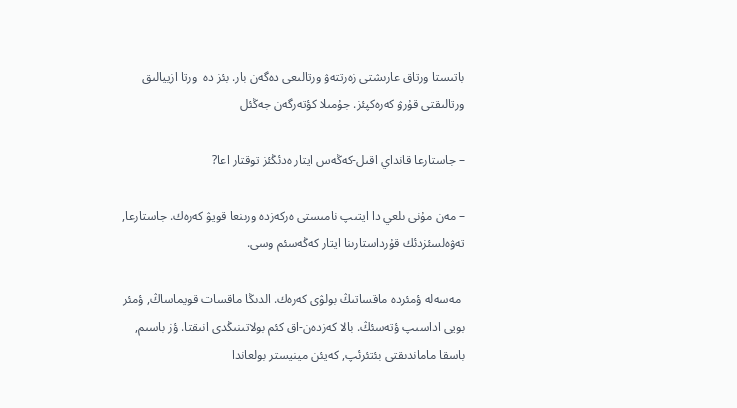باتىستا ورتاق عارىشتى زەرتتەۋ ورتالىعى دەگەن بار. بئز دە  ورتا ازييالىق ورتالىقتى قۇرۋ كەرەكپئز. جۇمىلا كؤتەرگەن جەڭئل

– جاستارعا قانداي اقىل-كەڭەس ايتار ەدئڭئز توقتار اعا?

– مەن مۇنى ىلعي دا ايتىپ نامىستى ەركەزدە ورىنعا قويۋ كەرەك. جاستارعا, تەۋەلسئزدئك قۇرداستارىنا ايتار كەڭەسئم وسى.

 مەسەلە ؤمئردە ماقساتىڭ بولۋى كەرەك. الدىڭا ماقسات قويماساڭ, ؤمئر بويى اداسىپ ؤتەسئڭ. بالا كەزدەن-اق كئم بولاتىنىڭدى انىقتا. ؤز باسىم, باسقا ماماندىقتى بئتئرئپ, كەيئن مينيستر بولعاندا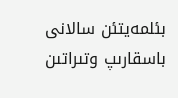بئلمەيتئن سالانى باسقارىپ وتىراتىن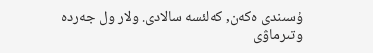ۇسىندى ەكەن, كەلئسە سالادى. ولار ول جەردە وتىرماۋى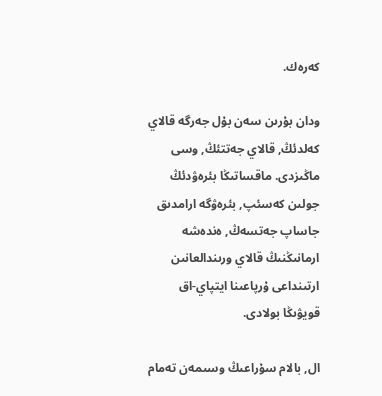كەرەك.

ودان بۇرىن سەن بۇل جەرگە قالاي كەلدئڭ, قالاي جەتتئڭ, وسى ماڭىزدى. ماقساتىڭا بئرەۋدئڭ جولىن كەسئپ, بئرەۋگە ارامدىق جاساپ جەتسەڭ, ەندەشە ارمانىڭنىڭ قالاي ورىندالعانىن ارتىنداعى ۇرپاعىنا ايتپاي-اق قويۋىڭا بولادى.

ال, بالام سۇراعىڭ وسىمەن تەمام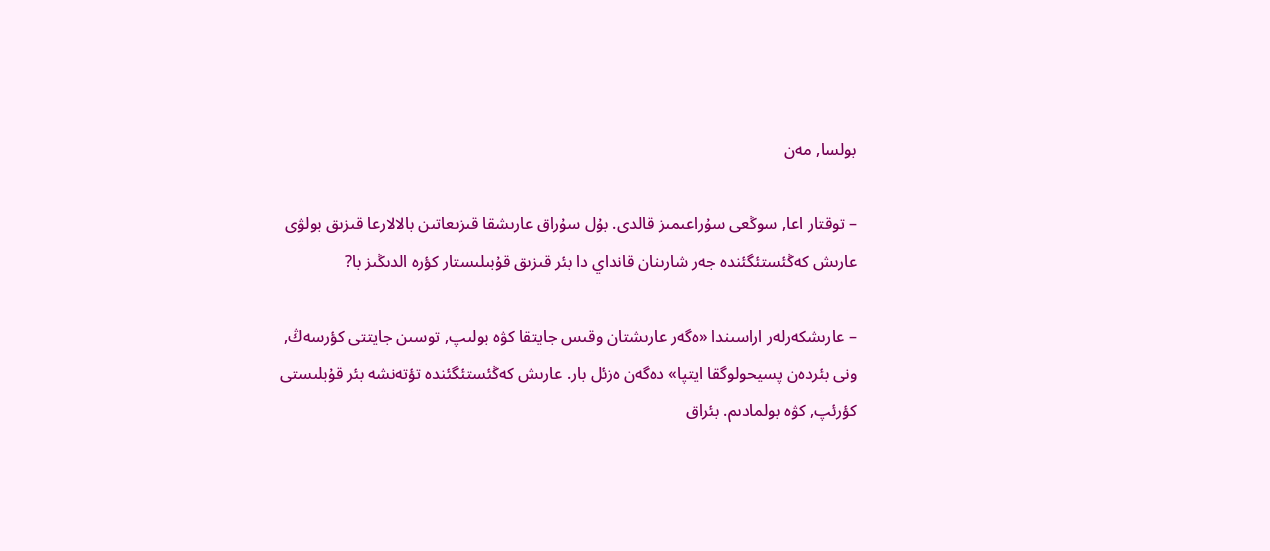بولسا, مەن

– توقتار اعا, سوڭعى سۇراعىمىز قالدى. بۇل سۇراق عارىشقا قىزىعاتىن بالالارعا قىزىق بولۋى عارىش كەڭئستئگئندە جەر شارىنان قانداي دا بئر قىزىق قۇبىلىستار كؤرە الدىڭىز با?

– عارىشكەرلەر اراسىندا «ەگەر عارىشتان وقىس جايتقا كۋە بولىپ, توسىن جايتتى كؤرسەڭ, ونى بئردەن پسيحولوگقا ايتپا» دەگەن ەزئل بار. عارىش كەڭئستئگئندە تؤتەنشە بئر قۇبلىستى كؤرئپ, كۋە بولمادىم. بئراق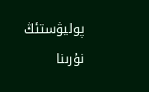پوليۋستئڭ نۇرىنا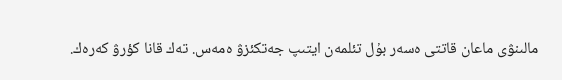مالىنۋى ماعان قاتتى ەسەر بۇل تئلمەن ايتىپ جەتكئزۋ ەمەس. تەك قانا كؤرۋ كەرەك.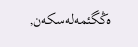ەڭگئمەلەسكەن,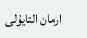ارمان التايۇلى